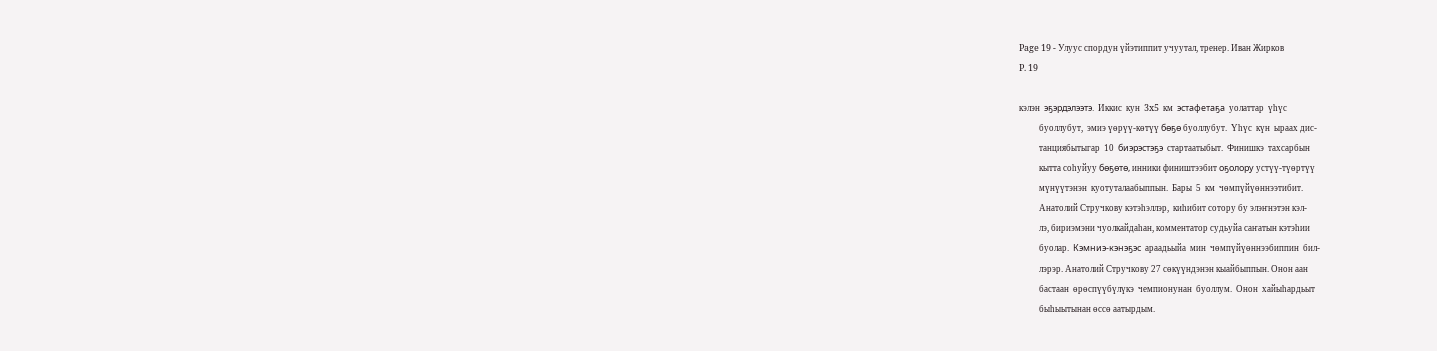Page 19 - Улуус спордун үйэтиппит учуутал, тренер. Иван Жирков
P. 19

кэлэн  эҕэрдэлээтэ.  Иккис  кун  3x5  км  эстафетаҕа  уолаттар  үһүс
          буоллубут,  эмиэ үөрүү-көтүү бөҕө буоллубут.  Үһүс  күн  ыраах дис-
          танциябытыгар  10  биэрэстэҕэ  стартаатыбыт.  Финишкэ  тахсарбын
          кытта соһуйуу бөҕөтө, инники фиништээбит оҕолору устүү-түөртүү
          мүнүүтэнэн  куотуталаабыппын.  Бары  5  км  чөмпүйүөннээтибит.
          Анатолий Стручкову кэтэһэллэр,  киһибит сотору бу элэҥнэтэн кэл-
          лэ, бириэмэни чуолкайдаһан, комментатор судьуйа саҥатын кэтэһии
          буолар.  Кэмниэ-кэнэҕэс  араадьыйа  мин  чөмпүйүөннээбиппин  бил-
          лэрэр. Анатолий Стручкову 27 сөкүүндэнэн кыайбыппын. Онон аан
          бастаан  өрөспүүбүлүкэ  чемпионунан  буоллум.  Онон  хайыһардьыт
          быһыытынан өссө аатырдым.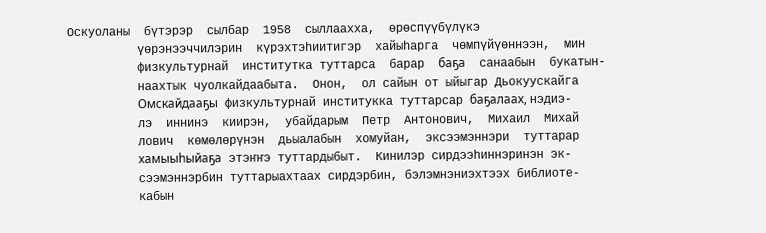Оскуоланы  бүтэрэр  сылбар  1958  сыллаахха,  өрөспүүбүлүкэ
          үөрэнээччилэрин  күрэхтэһиитигэр  хайыһарга  чөмпүйүөннээн,  мин
          физкультурнай  институтка туттарса  барар  баҕа  санаабын  букатын-
          наахтык чуолкайдаабыта.  Онон,  ол сайын от ыйыгар Дьокуускайга
          Омскайдааҕы физкультурнай институкка туттарсар баҕалаах, нэдиэ-
          лэ  иннинэ  киирэн,  убайдарым  Петр  Антонович,  Михаил  Михай
          лович  көмөлөрүнэн  дьыалабын  хомуйан,  эксээмэннэри  туттарар
          хамыыһыйаҕа этэҥҥэ туттардыбыт.  Кинилэр сирдээһиннэринэн эк-
          сээмэннэрбин туттарыахтаах сирдэрбин, бэлэмнэниэхтээх библиоте-
          кабын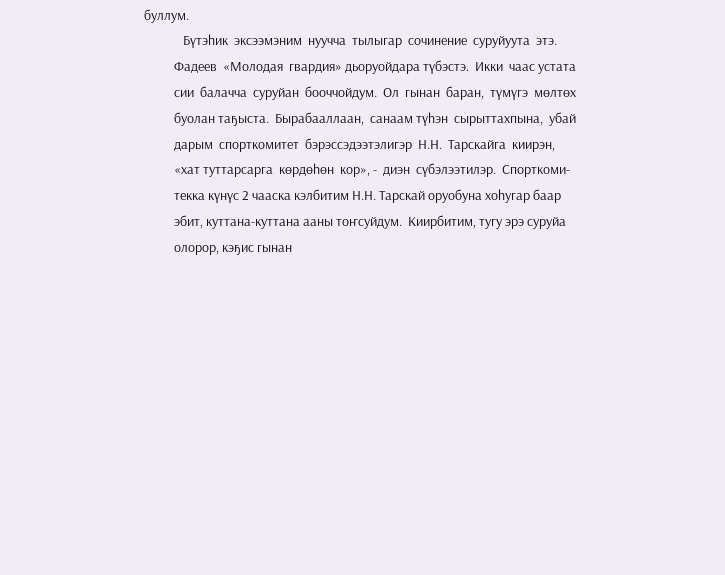буллум.
             Бүтэһик  эксээмэним  нуучча  тылыгар  сочинение  суруйуута  этэ.
          Фадеев  «Молодая  гвардия» дьоруойдара түбэстэ.  Икки  чаас устата
          сии  балачча  суруйан  бооччойдум.  Ол  гынан  баран,  түмүгэ  мөлтөх
          буолан таҕыста.  Бырабааллаан,  санаам түһэн  сырыттахпына,  убай
          дарым  спорткомитет  бэрэссэдээтэлигэр  Н.Н.  Тарскайга  киирэн,
          «хат туттарсарга  көрдөһөн  кор», -  диэн  сүбэлээтилэр.  Спорткоми-
          текка күнүс 2 чааска кэлбитим Н.Н. Тарскай оруобуна хоһугар баар
          эбит, куттана-куттана ааны тоҥсуйдум.  Киирбитим, тугу эрэ суруйа
          олорор, кэҕис гынан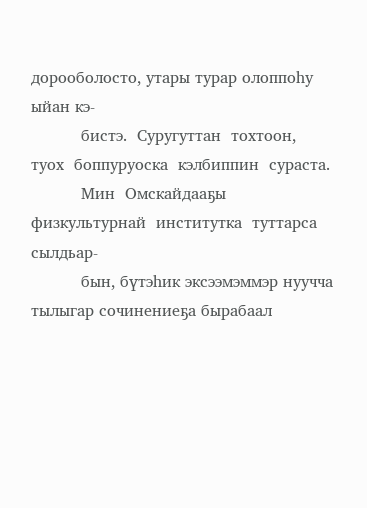дорооболосто, утары турар олоппоһу ыйан кэ-
          бистэ.  Суругуттан  тохтоон,  туох  боппуруоска  кэлбиппин  сураста.
          Мин  Омскайдааҕы  физкультурнай  институтка  туттарса  сылдьар-
          бын, бүтэһик эксээмэммэр нуучча тылыгар сочинениеҕа бырабаал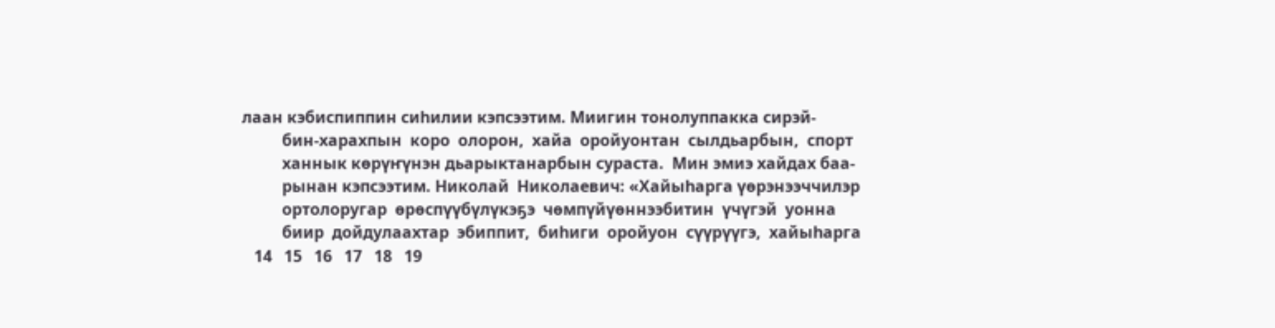лаан кэбиспиппин сиһилии кэпсээтим. Миигин тонолуппакка сирэй-
          бин-харахпын  коро  олорон,  хайа  оройуонтан  сылдьарбын,  спорт
          ханнык көрүҥүнэн дьарыктанарбын сураста.  Мин эмиэ хайдах баа-
          рынан кэпсээтим. Николай  Николаевич: «Хайыһарга үөрэнээччилэр
          ортолоругар  өрөспүүбүлүкэҕэ  чөмпүйүөннээбитин  үчүгэй  уонна
          биир  дойдулаахтар  эбиппит,  биһиги  оройуон  сүүрүүгэ,  хайыһарга
   14   15   16   17   18   19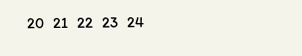20   21   22   23   24